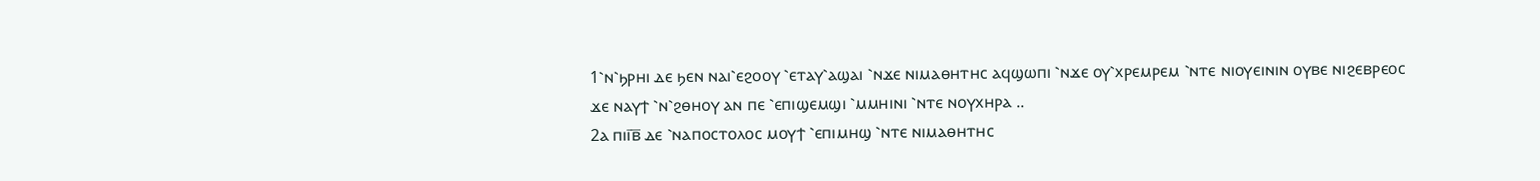1⳿ⲛ⳿ϧⲣⲏⲓ ⲇⲉ ϧⲉⲛ ⲛⲁⲓ⳿ⲉϩⲟⲟⲩ ⳿ⲉⲧⲁⲩ⳿ⲁϣⲁⲓ ⳿ⲛϫⲉ ⲛⲓⲙⲁⲑⲏⲧⲏⲥ ⲁϥϣⲱⲡⲓ ⳿ⲛϫⲉ ⲟⲩ⳿ⲭⲣⲉⲙⲣⲉⲙ ⳿ⲛⲧⲉ ⲛⲓⲟⲩⲉⲓⲛⲓⲛ ⲟⲩⲃⲉ ⲛⲓϩⲉⲃⲣⲉⲟⲥ ϫⲉ ⲛⲁⲩϯ ⳿ⲛ⳿ϩⲑⲏⲟⲩ ⲁⲛ ⲡⲉ ⳿ⲉⲡⲓϣⲉⲙϣⲓ ⳿ⲙⲙⲏⲓⲛⲓ ⳿ⲛⲧⲉ ⲛⲟⲩⲭⲏⲣⲁ ..
2ⲁ ⲡⲓⲓ̅ⲃ̅ ⲇⲉ ⳿ⲛⲁⲡⲟⲥⲧⲟⲗⲟⲥ ⲙⲟⲩϯ ⳿ⲉⲡⲓⲙⲏϣ ⳿ⲛⲧⲉ ⲛⲓⲙⲁⲑⲏⲧⲏⲥ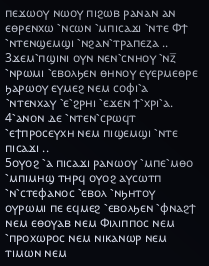ⲡⲉϫⲱⲟⲩ ⲛⲱⲟⲩ ⲡⲓϩⲱⲃ ⲣⲁⲛⲁⲛ ⲁⲛ ⲉⲑⲣⲉⲛⲭⲱ ⳿ⲛⲥⲱⲛ ⳿ⲙⲡⲓⲥⲁϫⲓ ⳿ⲛⲧⲉ Ⲫϯ ⳿ⲛⲧⲉⲛϣⲉⲙϣⲓ ⳿ⲛϩⲁⲛ⳿ⲧⲣⲁⲡⲉⲍⲁ ..
3ϫⲉⲙ⳿ⲡϣⲓⲛⲓ ⲟⲩⲛ ⲛⲉⲛ⳿ⲥⲛⲏⲟⲩ ⳿ⲛⲍ̅ ⳿ⲛⲣⲱⲙⲓ ⳿ⲉⲃⲟⲗϧⲉⲛ ⲑⲏⲛⲟⲩ ⲉⲩⲉⲣⲙⲉⲑⲣⲉ ϧⲁⲣⲱⲟⲩ ⲉⲩⲙⲉϩ ⲛⲉⲙ ⲥⲟⲫⲓ⳿ⲁ ⳿ⲛⲧⲉⲛⲭⲁⲩ ⳿ⲉ⳿ϩⲣⲏⲓ ⳿ⲉϫⲉⲛ ϯ⳿ⲭⲣⲓ⳿ⲁ.
4⳿ⲁⲛⲟⲛ ⲇⲉ ⳿ⲛⲧⲉⲛ⳿ⲥⲣⲱϥⲧ ⳿ⲉϯⲡⲣⲟⲥⲉⲩⲭⲏ ⲛⲉⲙ ⲡⲓϣⲉⲙϣⲓ ⳿ⲛⲧⲉ ⲡⲓⲥⲁϫⲓ ..
5ⲟⲩⲟϩ ⳿ⲁ ⲡⲓⲥⲁϫⲓ ⲣⲁⲛⲱⲟⲩ ⳿ⲙⲡⲉ⳿ⲙⲑⲟ ⳿ⲙⲡⲓⲙⲏϣ ⲧⲏⲣϥ ⲟⲩⲟϩ ⲁⲩⲥⲱⲧⲡ ⳿ⲛ⳿ⲥⲧⲉⲫⲁⲛⲟⲥ ⳿ⲉⲃⲟⲗ ⳿ⲛϧⲏⲧⲟⲩ ⲟⲩⲣⲱⲙⲓ ⲡⲉ ⲉϥⲙⲉϩ ⳿ⲉⲃⲟⲗϧⲉⲛ ⳿ⲫⲛⲁϩϯ ⲛⲉⲙ ⲉⲑⲟⲩⲁⲃ ⲛⲉⲙ Ⲫⲓⲗⲓⲡⲡⲟⲥ ⲛⲉⲙ ⳿ⲡⲣⲟⲭⲱⲣⲟⲥ ⲛⲉⲙ ⲛⲓⲕⲁⲛⲱⲣ ⲛⲉⲙ ⲧⲓⲙⲱⲛ ⲛⲉⲙ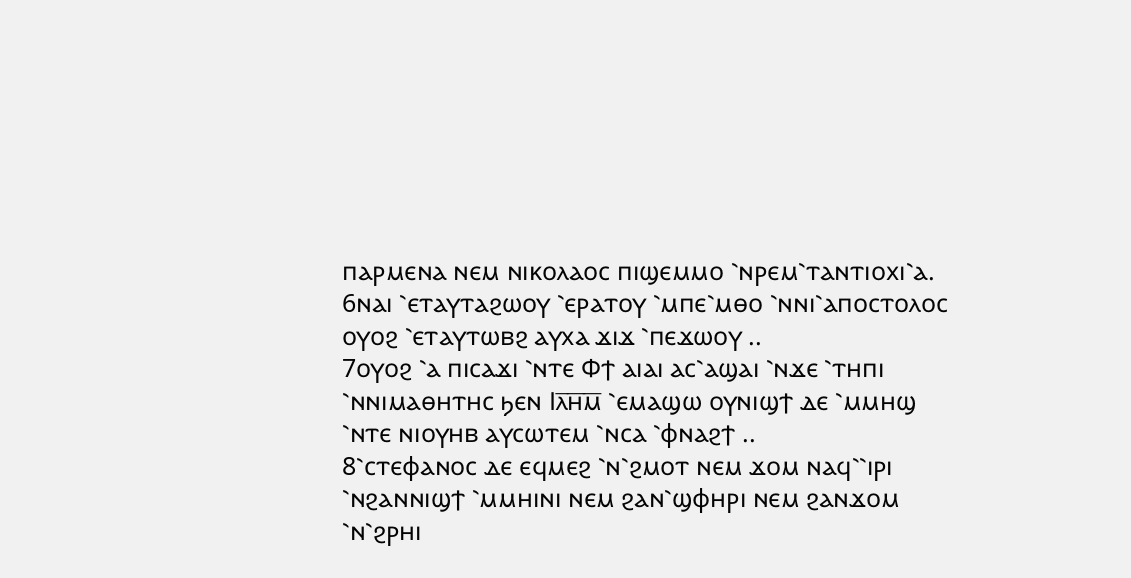ⲡⲁⲣⲙⲉⲛⲁ ⲛⲉⲙ ⲛⲓⲕⲟⲗⲁⲟⲥ ⲡⲓϣⲉⲙⲙⲟ ⳿ⲛⲣⲉⲙ⳿ⲧⲁⲛⲧⲓⲟⲭⲓ⳿ⲁ.
6ⲛⲁⲓ ⳿ⲉⲧⲁⲩⲧⲁϩⲱⲟⲩ ⳿ⲉⲣⲁⲧⲟⲩ ⳿ⲙⲡⲉ⳿ⲙⲑⲟ ⳿ⲛⲛⲓ⳿ⲁⲡⲟⲥⲧⲟⲗⲟⲥ ⲟⲩⲟϩ ⳿ⲉⲧⲁⲩⲧⲱⲃϩ ⲁⲩⲭⲁ ϫⲓϫ ⳿ⲡⲉϫⲱⲟⲩ ..
7ⲟⲩⲟϩ ⳿ⲁ ⲡⲓⲥⲁϫⲓ ⳿ⲛⲧⲉ Ⲫϯ ⲁⲓⲁⲓ ⲁⲥ⳿ⲁϣⲁⲓ ⳿ⲛϫⲉ ⳿ⲧⲏⲡⲓ ⳿ⲛⲛⲓⲙⲁⲑⲏⲧⲏⲥ ϧⲉⲛ Ⲓⲗ̅ⲏ̅ⲙ̅ ⳿ⲉⲙⲁϣⲱ ⲟⲩⲛⲓϣϯ ⲇⲉ ⳿ⲙⲙⲏϣ ⳿ⲛⲧⲉ ⲛⲓⲟⲩⲏⲃ ⲁⲩⲥⲱⲧⲉⲙ ⳿ⲛⲥⲁ ⳿ⲫⲛⲁϩϯ ..
8⳿ⲥⲧⲉⲫⲁⲛⲟⲥ ⲇⲉ ⲉϥⲙⲉϩ ⳿ⲛ⳿ϩⲙⲟⲧ ⲛⲉⲙ ϫⲟⲙ ⲛⲁϥ⳿⳿ⲓⲣⲓ ⳿ⲛϩⲁⲛⲛⲓϣϯ ⳿ⲙⲙⲏⲓⲛⲓ ⲛⲉⲙ ϩⲁⲛ⳿ϣⲫⲏⲣⲓ ⲛⲉⲙ ϩⲁⲛϫⲟⲙ ⳿ⲛ⳿ϩⲣⲏⲓ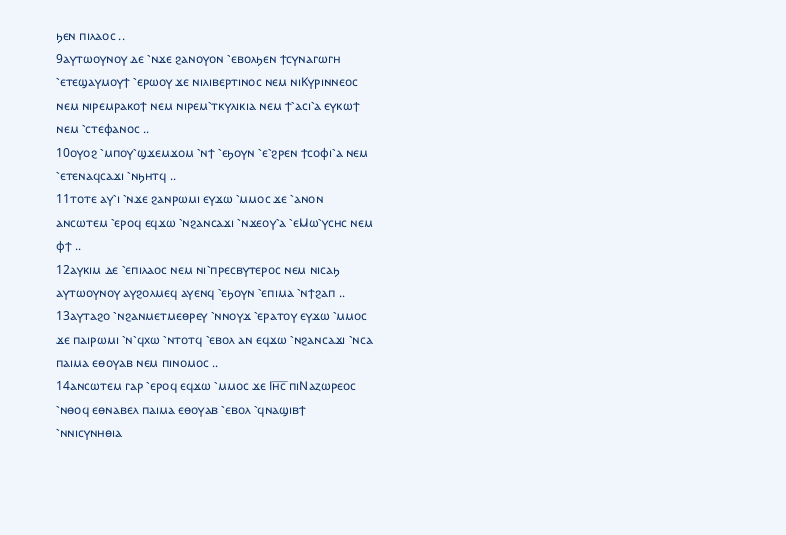ϧⲉⲛ ⲡⲓⲗⲁⲟⲥ ..
9ⲁⲩⲧⲱⲟⲩⲛⲟⲩ ⲇⲉ ⳿ⲛϫⲉ ϩⲁⲛⲟⲩⲟⲛ ⳿ⲉⲃⲟⲗϧⲉⲛ ϯⲥⲩⲛⲁⲅⲱⲅⲏ ⳿ⲉⲧⲉϣⲁⲩⲙⲟⲩϯ ⳿ⲉⲣⲱⲟⲩ ϫⲉ ⲛⲓⲗⲓⲃⲉⲣⲧⲓⲛⲟⲥ ⲛⲉⲙ ⲛⲓⲔⲩⲣⲓⲛⲛⲉⲟⲥ ⲛⲉⲙ ⲛⲓⲣⲉⲙⲣⲁⲕⲟϯ ⲛⲉⲙ ⲛⲓⲣⲉⲙ⳿ⲧⲕⲩⲗⲓⲕⲓⲁ ⲛⲉⲙ ϯ⳿ⲁⲥⲓ⳿ⲁ ⲉⲩⲕⲱϯ ⲛⲉⲙ ⳿ⲥⲧⲉⲫⲁⲛⲟⲥ ..
10ⲟⲩⲟϩ ⳿ⲙⲡⲟⲩ⳿ϣϫⲉⲙϫⲟⲙ ⳿ⲛϯ ⳿ⲉϧⲟⲩⲛ ⳿ⲉ⳿ϩⲣⲉⲛ ϯⲥⲟⲫⲓ⳿ⲁ ⲛⲉⲙ ⳿ⲉⲧⲉⲛⲁϥⲥⲁϫⲓ ⳿ⲛϧⲏⲧϥ ..
11ⲧⲟⲧⲉ ⲁⲩ⳿ⲓ ⳿ⲛϫⲉ ϩⲁⲛⲣⲱⲙⲓ ⲉⲩϫⲱ ⳿ⲙⲙⲟⲥ ϫⲉ ⳿ⲁⲛⲟⲛ ⲁⲛⲥⲱⲧⲉⲙ ⳿ⲉⲣⲟϥ ⲉϥϫⲱ ⳿ⲛϩⲁⲛⲥⲁϫⲓ ⳿ⲛϫⲉⲟⲩ⳿ⲁ ⳿ⲉⲘⲱ⳿ⲩⲥⲏⲥ ⲛⲉⲙ ⲫϯ ..
12ⲁⲩⲕⲓⲙ ⲇⲉ ⳿ⲉⲡⲓⲗⲁⲟⲥ ⲛⲉⲙ ⲛⲓ⳿ⲡⲣⲉⲥⲃⲩⲧⲉⲣⲟⲥ ⲛⲉⲙ ⲛⲓⲥⲁϧ ⲁⲩⲧⲱⲟⲩⲛⲟⲩ ⲁⲩϩⲟⲗⲙⲉϥ ⲁⲩⲉⲛϥ ⳿ⲉϧⲟⲩⲛ ⳿ⲉⲡⲓⲙⲁ ⳿ⲛϯϩⲁⲡ ..
13ⲁⲩⲧⲁϩⲟ ⳿ⲛϩⲁⲛⲙⲉⲧⲙⲉⲑⲣⲉⲩ ⳿ⲛⲛⲟⲩϫ ⳿ⲉⲣⲁⲧⲟⲩ ⲉⲩϫⲱ ⳿ⲙⲙⲟⲥ ϫⲉ ⲡⲁⲓⲣⲱⲙⲓ ⳿ⲛ⳿ϥⲭⲱ ⳿ⲛⲧⲟⲧϥ ⳿ⲉⲃⲟⲗ ⲁⲛ ⲉϥϫⲱ ⳿ⲛϩⲁⲛⲥⲁϫⲓ ⳿ⲛⲥⲁ ⲡⲁⲓⲙⲁ ⲉⲑⲟⲩⲁⲃ ⲛⲉⲙ ⲡⲓⲛⲟⲙⲟⲥ ..
14ⲁⲛⲥⲱⲧⲉⲙ ⲅⲁⲣ ⳿ⲉⲣⲟϥ ⲉϥϫⲱ ⳿ⲙⲙⲟⲥ ϫⲉ Ⲓⲏ̅ⲥ̅ ⲡⲓⲚⲁⲍⲱⲣⲉⲟⲥ ⳿ⲛⲑⲟϥ ⲉⲑⲛⲁⲃⲉⲗ ⲡⲁⲓⲙⲁ ⲉⲑⲟⲩⲁⲃ ⳿ⲉⲃⲟⲗ ⳿ϥⲛⲁϣⲓⲃϯ ⳿ⲛⲛⲓⲥⲩⲛⲏⲑⲓⲁ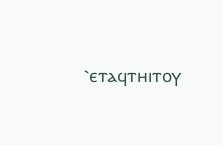⳿ⲉⲧⲁϥⲧⲏⲓⲧⲟⲩ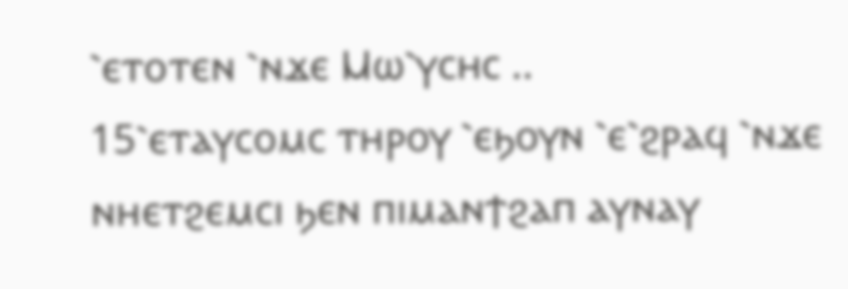⳿ⲉⲧⲟⲧⲉⲛ ⳿ⲛϫⲉ Ⲙⲱ⳿ⲩⲥⲏⲥ ..
15⳿ⲉⲧⲁⲩⲥⲟⲙⲥ ⲧⲏⲣⲟⲩ ⳿ⲉϧⲟⲩⲛ ⳿ⲉ⳿ϩⲣⲁϥ ⳿ⲛϫⲉ ⲛⲏⲉⲧϩⲉⲙⲥⲓ ϧⲉⲛ ⲡⲓⲙⲁⲛϯϩⲁⲡ ⲁⲩⲛⲁⲩ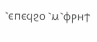⳿ⲉⲡⲉϥϩⲟ ⳿ⲙ⳿ⲫⲣⲏϯ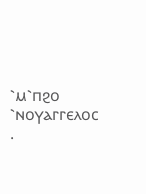⳿ⲙ⳿ⲡϩⲟ ⳿ⲛⲟⲩⲁⲅⲅⲉⲗⲟⲥ .